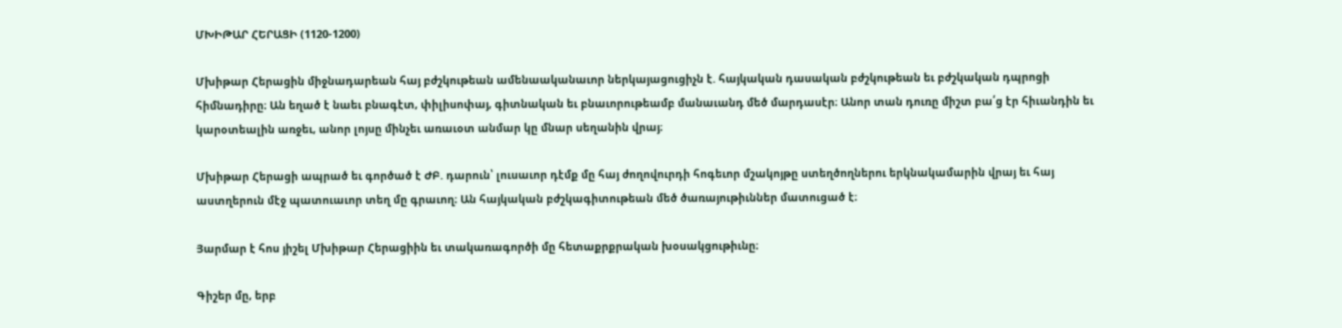ՄԽԻԹԱՐ ՀԵՐԱՑԻ (1120-1200)

Մխիթար Հերացին միջնադարեան հայ բժշկութեան ամենաականաւոր ներկայացուցիչն է. հայկական դասական բժշկութեան եւ բժշկական դպրոցի հիմնադիրը։ Ան եղած է նաեւ բնագէտ, փիլիսոփայ, գիտնական եւ բնաւորութեամբ մանաւանդ մեծ մարդասէր։ Անոր տան դուռը միշտ բա՛ց էր հիւանդին եւ կարօտեալին առջեւ, անոր լոյսը մինչեւ առաւօտ անմար կը մնար սեղանին վրայ։

Մխիթար Հերացի ապրած եւ գործած է ԺԲ. դարուն՝ լուսաւոր դէմք մը հայ ժողովուրդի հոգեւոր մշակոյթը ստեղծողներու երկնակամարին վրայ եւ հայ աստղերուն մէջ պատուաւոր տեղ մը գրաւող։ Ան հայկական բժշկագիտութեան մեծ ծառայութիւններ մատուցած է։

Յարմար է հոս յիշել Մխիթար Հերացիին եւ տակառագործի մը հետաքրքրական խօսակցութիւնը։

Գիշեր մը, երբ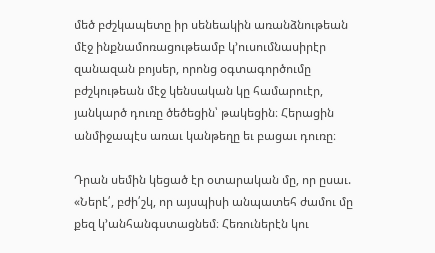մեծ բժշկապետը իր սենեակին առանձնութեան մէջ ինքնամոռացութեամբ կ՚ուսումնասիրէր զանազան բոյսեր, որոնց օգտագործումը բժշկութեան մէջ կենսական կը համարուէր, յանկարծ դուռը ծեծեցին՝ թակեցին։ Հերացին անմիջապէս առաւ կանթեղը եւ բացաւ դուռը։

Դրան սեմին կեցած էր օտարական մը, որ ըսաւ. «Ներէ՛, բժի՛շկ, որ այսպիսի անպատեհ ժամու մը քեզ կ՚անհանգստացնեմ։ Հեռուներէն կու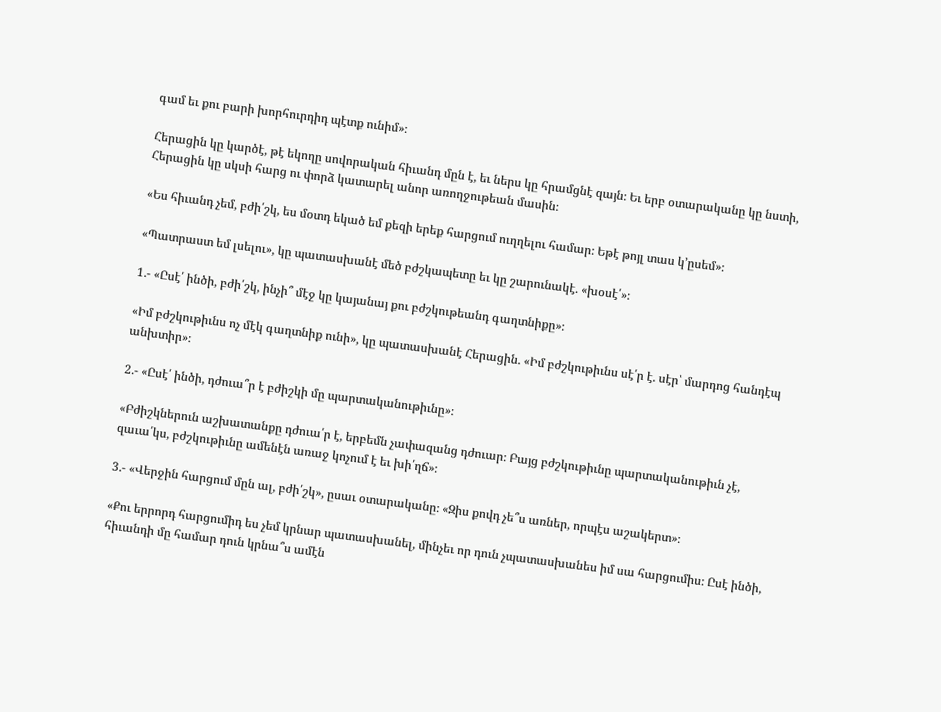գամ եւ քու բարի խորհուրդիդ պէտք ունիմ»։

Հերացին կը կարծէ, թէ եկողը սովորական հիւանդ մըն է, եւ ներս կը հրամցնէ զայն։ Եւ երբ օտարականը կը նստի, Հերացին կը սկսի հարց ու փորձ կատարել անոր առողջութեան մասին։

«Ես հիւանդ չեմ, բժի՛շկ, ես մօտդ եկած եմ քեզի երեք հարցում ուղղելու համար։ Եթէ թոյլ տաս կ՚ըսեմ»։

«Պատրաստ եմ լսելու», կը պատասխանէ մեծ բժշկապետը եւ կը շարունակէ. «խօսէ՛»։

1.- «Ըսէ՛ ինծի, բժի՛շկ, ինչի՞ մէջ կը կայանայ քու բժշկութեանդ գաղտնիքը»։

«Իմ բժշկութիւնս ոչ մէկ գաղտնիք ունի», կը պատասխանէ Հերացին. «Իմ բժշկութիւնս սէ՛ր է. սէր՝ մարդոց հանդէպ անխտիր»։

2.- «Ըսէ՛ ինծի, դժուա՞ր է բժիշկի մը պարտականութիւնը»։

«Բժիշկներուն աշխատանքը դժուա՛ր է, երբեմն չափազանց դժուար։ Բայց բժշկութիւնը պարտականութիւն չէ, զաւա՛կս, բժշկութիւնը ամենէն առաջ կոչում է եւ խի՛ղճ»։

3.- «Վերջին հարցում մըն ալ, բժի՛շկ», ըսաւ օտարականը։ «Զիս քովդ չե՞ս առներ, որպէս աշակերտ»։

«Քու երրորդ հարցումիդ ես չեմ կրնար պատասխանել, մինչեւ որ դուն չպատասխանես իմ սա հարցումիս։ Ըսէ ինծի, հիւանդի մը համար դուն կրնա՞ս ամէն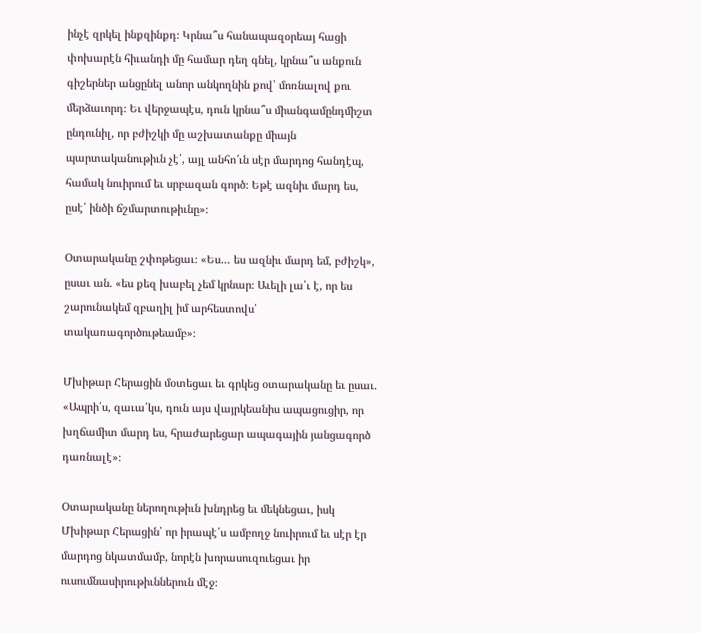ինչէ զրկել ինքզինքդ։ Կրնա՞ս հանապազօրեայ հացի փոխարէն հիւանդի մը համար դեղ գնել, կրնա՞ս անքուն գիշերներ անցընել անոր անկողնին քով՝ մոռնալով քու մերձաւորդ։ Եւ վերջապէս, դուն կրնա՞ս միանգամընդմիշտ ընդունիլ, որ բժիշկի մը աշխատանքը միայն պարտականութիւն չէ՛, այլ անհո՜ւն սէր մարդոց հանդէպ, համակ նուիրում եւ սրբազան գործ։ Եթէ ազնիւ մարդ ես, ըսէ՛ ինծի ճշմարտութիւնը»։

Օտարականը շփոթեցաւ։ «Ես… ես ազնիւ մարդ եմ, բժիշկ», ըսաւ ան. «ես քեզ խաբել չեմ կրնար։ Աւելի լա՛ւ է, որ ես շարունակեմ զբաղիլ իմ արհեստովս՝ տակառագործութեամբ»։

Մխիթար Հերացին մօտեցաւ եւ գրկեց օտարականը եւ ըսաւ. «Ապրի՛ս, զաւա՛կս, դուն այս վայրկեանիս ապացուցիր, որ խղճամիտ մարդ ես, հրաժարեցար ապագային յանցագործ դառնալէ»։

Օտարականը ներողութիւն խնդրեց եւ մեկնեցաւ, իսկ Մխիթար Հերացին՝ որ իրապէ՛ս ամբողջ նուիրում եւ սէր էր մարդոց նկատմամբ, նորէն խորասուզուեցաւ իր ուսումնասիրութիւններուն մէջ։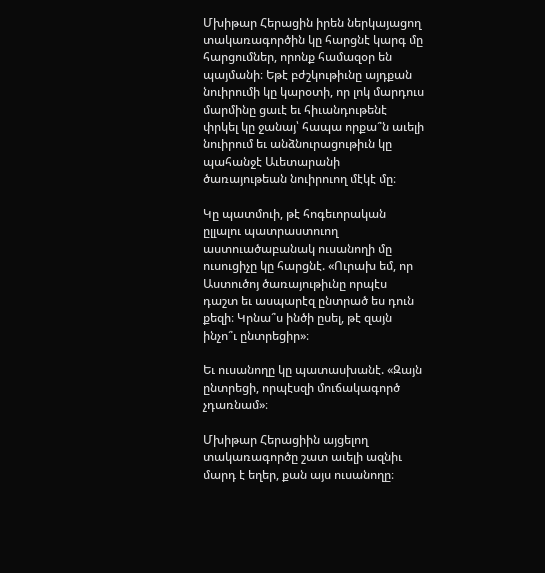Մխիթար Հերացին իրեն ներկայացող տակառագործին կը հարցնէ կարգ մը հարցումներ, որոնք համազօր են պայմանի։ Եթէ բժշկութիւնը այդքան նուիրումի կը կարօտի, որ լոկ մարդուս մարմինը ցաւէ եւ հիւանդութենէ փրկել կը ջանայ՝ հապա որքա՞ն աւելի նուիրում եւ անձնուրացութիւն կը պահանջէ Աւետարանի ծառայութեան նուիրուող մէկէ մը։

Կը պատմուի, թէ հոգեւորական ըլլալու պատրաստուող աստուածաբանակ ուսանողի մը ուսուցիչը կը հարցնէ. «Ուրախ եմ, որ Աստուծոյ ծառայութիւնը որպէս դաշտ եւ ասպարէզ ընտրած ես դուն քեզի։ Կրնա՞ս ինծի ըսել, թէ զայն ինչո՞ւ ընտրեցիր»։

Եւ ուսանողը կը պատասխանէ. «Զայն ընտրեցի, որպէսզի մուճակագործ չդառնամ»։

Մխիթար Հերացիին այցելող տակառագործը շատ աւելի ազնիւ մարդ է եղեր, քան այս ուսանողը։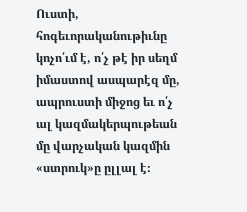Ուստի, հոգեւորականութիւնը կոչո՛ւմ է, ո՛չ թէ իր սեղմ իմաստով ասպարէզ մը, ապրուստի միջոց եւ ո՛չ ալ կազմակերպութեան մը վարչական կազմին «ստրուկ»ը ըլլալ է։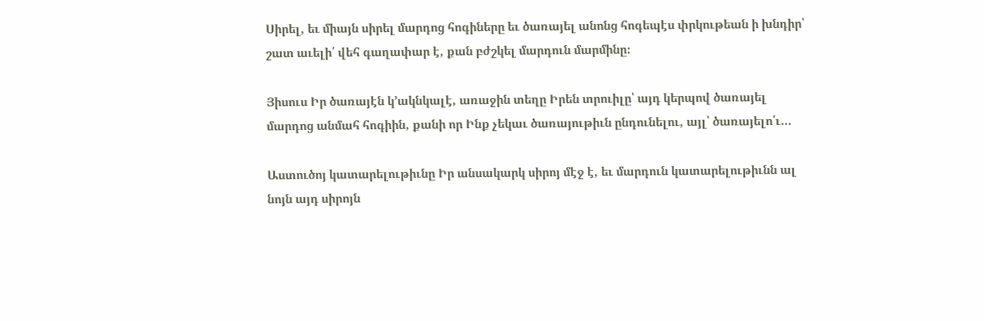Սիրել, եւ միայն սիրել մարդոց հոգիները եւ ծառայել անոնց հոգեպէս փրկութեան ի խնդիր՝ շատ աւելի՛ վեհ գաղափար է, քան բժշկել մարդուն մարմինը։

Յիսուս Իր ծառայէն կ՚ակնկալէ, առաջին տեղը Իրեն տրուիլը՝ այդ կերպով ծառայել մարդոց անմահ հոգիին, քանի որ Ինք չեկաւ ծառայութիւն ընդունելու, այլ՝ ծառայելո՛ւ…

Աստուծոյ կատարելութիւնը Իր անսակարկ սիրոյ մէջ է, եւ մարդուն կատարելութիւնն ալ նոյն այդ սիրոյն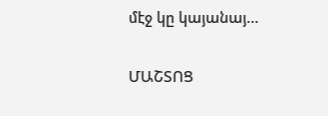մէջ կը կայանայ…

ՄԱՇՏՈՑ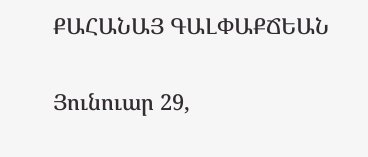ՔԱՀԱՆԱՅ ԳԱԼՓԱՔՃԵԱՆ

Յունուար 29,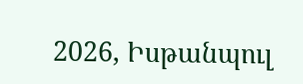2026, Իսթանպուլ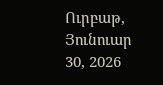Ուրբաթ, Յունուար 30, 2026